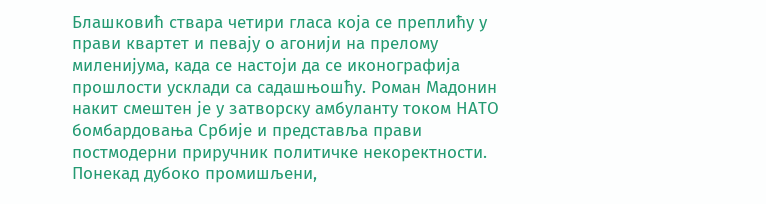Блашковић ствара четири гласа која се преплићу у прави квартет и певају о агонији на прелому миленијума, када се настоји да се иконографија прошлости усклади са садашњошћу. Роман Мадонин накит смештен је у затворску амбуланту током НАТО бомбардовања Србије и представља прави постмодерни приручник политичке некоректности. Понекад дубоко промишљени,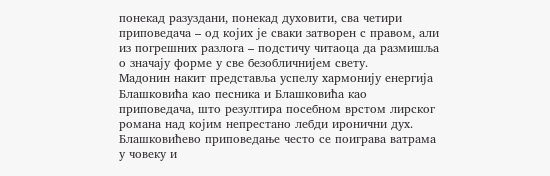понекад разуздани, понекад духовити, сва четири приповедача – од којих је сваки затворен с правом, али из погрешних разлога – подстичу читаоца да размишља о значају форме у све безобличнијем свету.
Мадонин накит представља успелу хармонију енергија Блашковића као песника и Блашковића као приповедача, што резултира посебном врстом лирског романа над којим непрестано лебди иронични дух.
Блашковићево приповедање често се поиграва ватрама у човеку и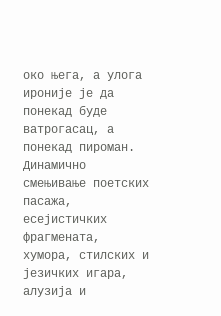око њега, а улога ироније је да понекад буде ватрогасац, а понекад пироман.
Динамично смењивање поетских пасажа, есејистичких фрагмената, хумора, стилских и језичких игара, алузија и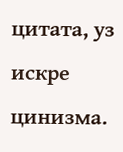цитата, уз искре цинизма.